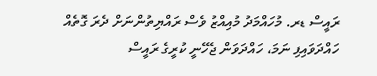ރައީސް ޑރ. މުހައްމަދު މުއިއްޒު ވެސް ރައްޔިތުންނަށް ދެރަ ގޮތެއް ހައްދަވައިފި ނަމަ، ހައްދަވަން ޖެހޭނީ ކުރީގެ ރައީސް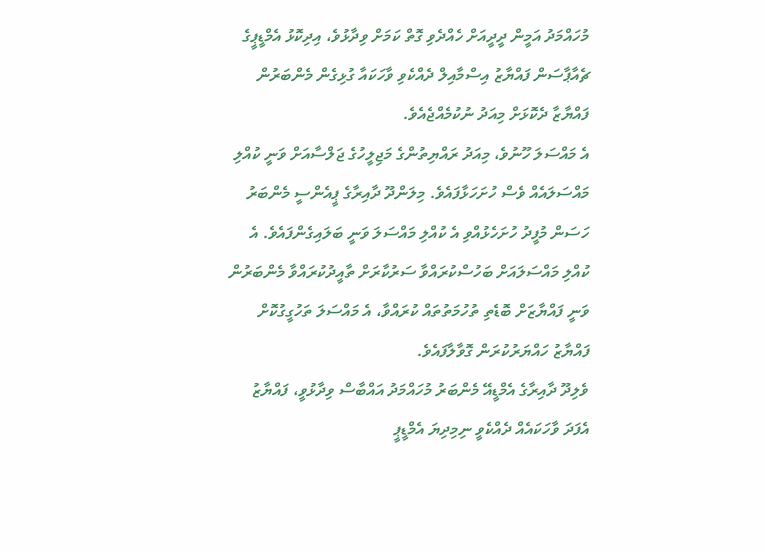މުހައްމަދު އަމީން ދީދީއަށް ހެއްދެވި ގޮތް ކަމަށް ވިދާޅުވެ، އިދިކޮޅު އެމްޑީޕީގެ ޗެއާޕާސަން ފައްޔާޒު އިސްމާއިލް ދެއްކެވި ވާހަކައާ ގުޅިގެން މެންބަރުން ފައްޔާޒާ ދެކޮޅަށް މިއަދު ނުކުމެއްޖެއެވެ.
އެ މައްސަލަ ހޫނުވެ، މިއަދު ރައްޔިތުންގެ މަޖިލީހުގެ ޖަލްސާއަށް ވަނީ ކުއްލި މައްސަލައެއް ވެސް ހުށަހަޅާފައެވެ. މިލަންދޫ ދާއިރާގެ ޕީއެންސީ މެންބަރު ހަސަން މުފީދު ހުށަހެޅުއްވި އެ ކުއްލި މައްސަލަ ވަނީ ބަލައިގެންފައެވެ. އެ ކުއްލި މައްސަލައަށް ބަހުސްކުރައްވާ ސަރުކާރަށް ތާއީދުކުރައްވާ މެންބަރުން ވަނީ ފައްޔާޒަށް ބޮޑެތި ތުހުމަތުތައް ކުރައްވާ، އެ މައްސަލަ ތަހުގީގުކޮށް ފައްޔާޒު ހައްޔަރުކުރަން ގޮވާލާފައެވެ.
ވެލިދޫ ދާއިރާގެ އެމްޑީއޭ މެންބަރު މުހައްމަދު އައްބާސް ވިދާޅުވީ، ފައްޔާޒު އެފަދަ ވާހަކައެއް ދެއްކެވީ ނިމިދިޔަ އެމްޑީޕީ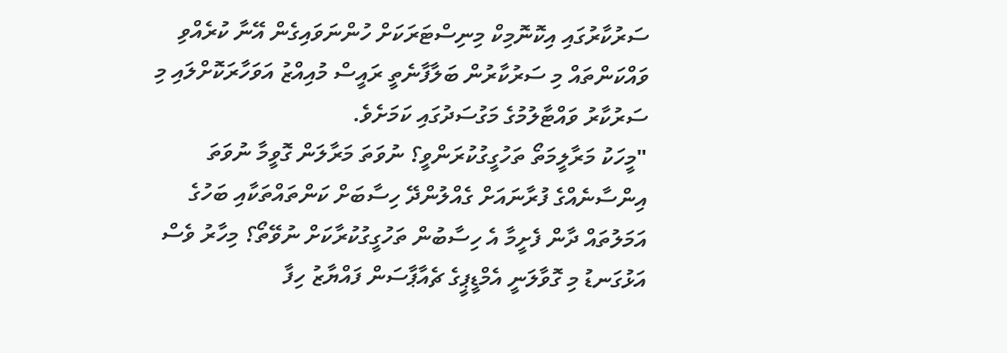ސަރުކާރުގައި އިކޮނޮމިކް މިނިސްޓަރަކަށް ހުންނަވައިގެން އޭނާ ކުރެއްވި ވައްކަންތައް މި ސަރުކާރުން ބަލާފާނެތީ ރައީސް މުއިއްޒު އަވަހާރަކޮށްލައި މި ސަރުކާރު ވައްޓާލުމުގެ މަގުސަދުގައި ކަމަށެވެ.
"މީހަކު މަރާލީމަތޯ ތަހުގީގުކުރަންވީ؟ ނުވަތަ މަރާލަން ގޮވީމާ ނުވަތަ އިންސާނެއްގެ ފުރާނައަށް ގެއްލުންދޭ ހިސާބަށް ކަންތައްތަކާއި ބަހުގެ އަމަލުތައް ދާން ފެށީމާ އެ ހިސާބުން ތަހުގީގުކުރާކަށް ނުވޭތޯ؟ މިހާރު ވެސް އަޅުގަނޑު މި ގޮވާލަނީ އެމްޑީޕީގެ ޗެއާޕާސަން ފައްޔާޒު ހިފާ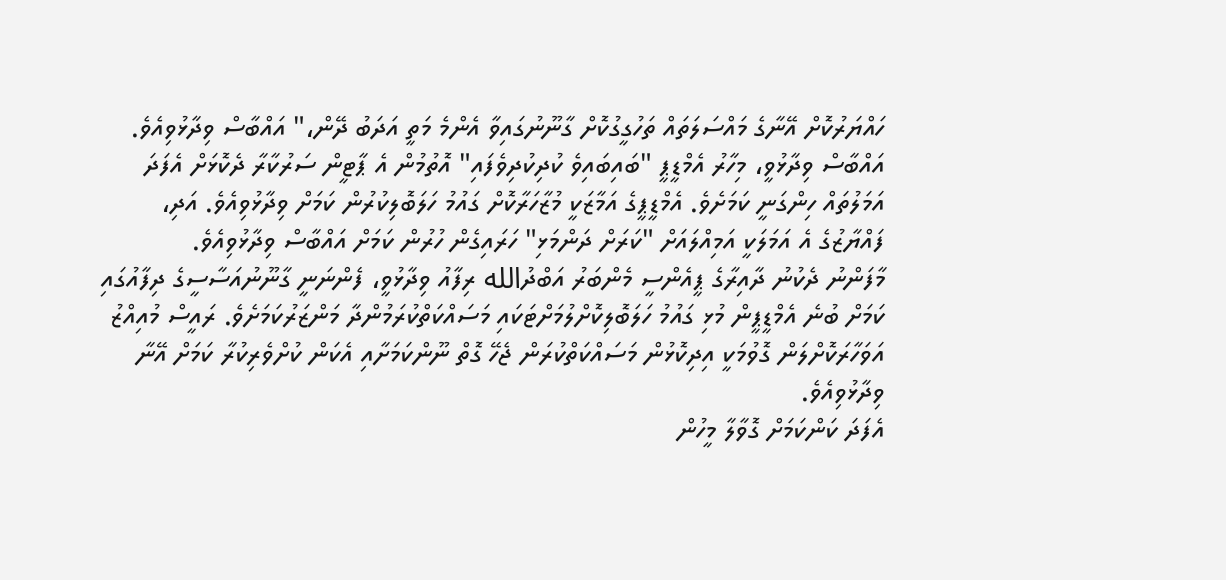ހައްޔަރުކޮށް އޭނާގެ މައްސަލަތައް ތަހުގީގުކޮށް ގާނޫނުގައިވާ އެންމެ މަތީ އަދަބު ދޭން،" އައްބާސް ވިދާޅުވިއެވެ.
އައްބާސް ވިދާޅުވީ، މިހާރު އެމްޑީޕީ "ބައިބައިވެ ކުދިކުދިވެފައި" އޮތުމުން އެ ޕާޓީން ސަރުކާރާ ދެކޮޅަށް އެފަދަ އަމަލުތައް ހިންގަނީ ކަމަށެވެ. އެމްޑީޕީގެ އަމާޒަކީ މުޒާހަރާކޮށް ގައުމު ހަލަބޮލިކުރުން ކަމަށް ވިދާޅުވިއެވެ. އަދި، ފައްޔާޒުގެ އެ އަމަލަކީ އަމިއްލައަށް "ކަރަށް ދަންމަޅި" ހަރައިގެން ހުރުން ކަމަށް އައްބާސް ވިދާޅުވިއެވެ.
މާފަންނު ދެކުނު ދާއިރާގެ ޕީއެންސީ މެންބަރު އަބްދުالله ރިފާއު ވިދާޅުވީ، ފެންނަނީ ގާނޫނުއަސާސީގެ ދިފާއުގައި ކަމަށް ބުނެ އެމްޑީޕީން މުޅި ގައުމު ހަލަބޮލިކޮށްލުމަށްޓަކައި މަސައްކަތްކުރަމުންދާ މަންޒަރުކަމަށެވެ. ރައީސް މުއިއްޒު އަވަހާރަކޮށްލަން ގޮވުމަކީ އިދިކޮޅުން މަސައްކަތްކުރަން ޖެހޭ ގޮތް ނޫންކަމަށާއި އެކަން ކުށްވެރިކުރާ ކަމަށް އޭނާ ވިދާޅުވިއެވެ.
އެފަދަ ކަންކަމަށް ގޮވާލާ މީހުން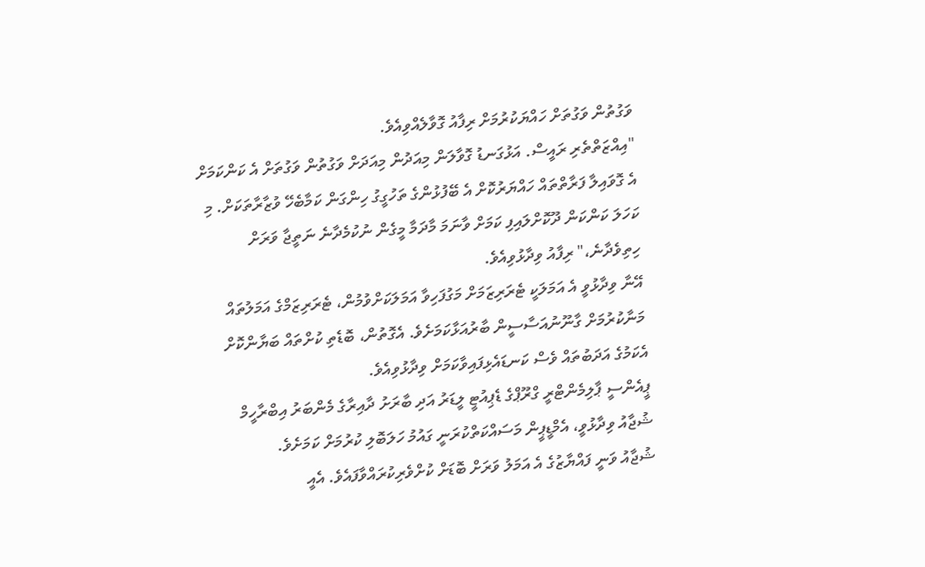ވަގުތުން ވަގުތަށް ހައްޔަކުރުމަށް ރިފާއު ގޮވާލެއްވިއެވެ.
"އިއްޒަތްތެރި ރައީސް. އަޅުގަނޑު ގޮވާލަން މިއަދުން މިއަދަށް ވަގުތުން ވަގުތަށް އެ ކަންކަމަށް އެ ގޮވައިލާ ފަރާތްތައް ހައްޔަރުކޮށް އެ ބޭފުޅުންގެ ތަހުގީގު ހިންގަން ކަމާބެހޭ ވުޒާރާތަކަށް. މި ކަހަލަ ކަންކަން ދޫކޮށްލައިފި ކަމަށް ވާނަމަ މާދަމާ މީގެން ނުކުމެދާނެ ނަތީޖާ ވަރަށް ހިތިވެދާނެ،" ރިފާއު ވިދާޅުވިއެވެ.
އޭނާ ވިދާޅުވީ އެ އަމަލަކީ ޓެރަރިޒަމަށް މަގުފަހިވާ އަމަލަކަށްވުމުން، ޓެރަރިޒަމްގެ އަމަލުތައް މަނާކުރުމަށް ގާނޫނުއަސާސީން ބާރުއަޅާކަމަށެވެ. އެގޮތުން، ބޮޑެތި ކުށްތައް ބަޔާންކޮށް އެކަމުގެ އަދަބުތައް ވެސް ކަނޑައެޅިފައިވާކަމަށް ވިދާޅުވިއެވެ.
ޕީއެންސީ ޕާލިމެންޓްރީ ގްރޫޕްގެ ޑެޕިއުޓީ ލީޑަރު އަދި ބާރަށު ދާއިރާގެ މެންބަރު އިބްރާހީމް ޝުޖާއު ވިދާޅުވީ، އެމްޑީޕީން މަސައްކަތްކުރަނީ ގައުމު ހަލަބޮލި ކުރުމަށް ކަމަށެވެ.
ޝުޖާއު ވަނީ ފައްޔާޒުގެ އެ އަމަލު ވަރަށް ބޮޑަށް ކުށްވެރިކުރައްވާފައެވެ. އެއީ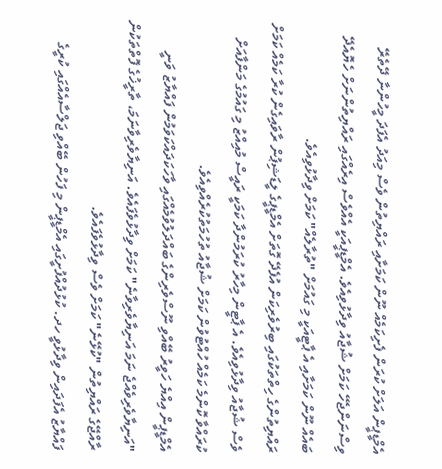އެމްޑީޕީން އަލަށް ކުރަން ފެށިކަމެއް ނޫން ކަމަށާއި ރައްޔިތުން ވެސް މިއަދު އެފަދަ މީހުންނާ ދޭތެރޭ ވިސްނަންޖެހޭ ކަމަށް ޝުޖާއު ވިދާޅުވިއެވެ. އެމްޑީޕީއަކީ އެއްވެސް އިރެއްގައި ރައްޔިތުންނަށް ހެޔޮއެދޭ ބައެއް ނޫން ކަމަށާއި އެ ޕާޓީއަކީ މި ގައުމަށް "ތުރާލެއް" ކަމަށް ވިދާޅުވިއެވެ.
ރައްޔިތުންގެ ހިތްތަކުގައި ބިރުވެރިކަން އުފެދޭ ގޮތަށް އެމްޑީޕީގެ ލީޑަޝިޕުން ރާވައިގެން ކުރާ ކަމެއް ކަމަށް ވެސް ޝުޖާއު ވިދާޅުވިއެވެ. އެ ޕާޓީން މިހާރު ކުރަމުންދާ ކަމަކީ ރައީސް މުއިއްޒު މި ގައުމުގެ މަންފާއަށް ކުރައްވާ ކޮންމެ ކަމެއް ހުއްޓުވުން ކަމަށް ޝުޖާއު ތުހުމަތުކުރެއްވިއެވެ.
އެމްޑީޕީން އިއްޔެ ހަވީރު ބޭއްވި ނޫސްވެރިންގެ ބައްދަލުވުމެއްގައި ވާހަކަދައްކަވަމުން ފައްޔާޒު ވަނީ "އަނިޔާވެރިވެއްޖެ ނަމަ އަނިޔާވެރިވާނެ" ކަމަށް ވިދާޅުވެފައެވެ. އަނިޔާވެރިވާނަމަ، ތާރީޚުގެ ފޮތްތަކުން ރާއްޖޭގެ ރައްޔިތުން "ކުޅޭނެ" ކަމަށް ވެސް ވިދާޅުވެފައެވެ.
ފައްޔާޒު އެފަދައިން ވިދާޅުވީ ހދ. ކުޅުދުއްފުށީގައި އެމްޑީޕީން މި ފަހުން ބޭއްވި ޖަލްސާއެއްގައި ކުރީގެ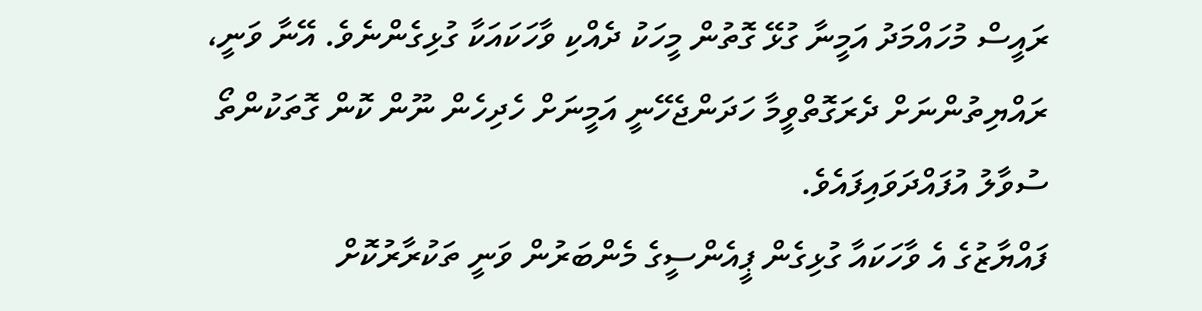ރައީސް މުހައްމަދު އަމީނާ ގުޅޭ ގޮތުން މީހަކު ދެއްކި ވާހަކައަކާ ގުޅިގެންނެވެ. އޭނާ ވަނީ، ރައްޔިތުންނަށް ދެރަގޮތްވީމާ ހަދަންޖެހޭނީ އަމީނަށް ހެދިހެން ނޫން ކޮން ގޮތަކުންތޯ ސުވާލު އުފައްދަވައިފައެވެ.
ފައްޔާޒުގެ އެ ވާހަކައާ ގުޅިގެން ޕީއެންސީގެ މެންބަރުން ވަނީ ތަކުރާރުކޮށް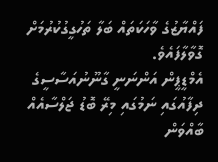ފައްޔާޒުގެ ވާހަކަތައް ބަލާ ތަހުގީގުކުރުމަށް ގޮވާލާފައެވެ.
އެމްޑީޕީން އަންނަނީ ގާނޫނުއަސާސީގެ ދިފާއުގައި ނަމުގައި މިރޭ ބޮޑު ޖަލްސާއެއް ބާއްވަން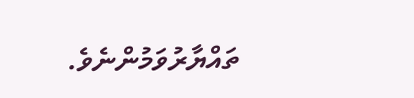ތައްޔާރުވަމުންނެވެ.